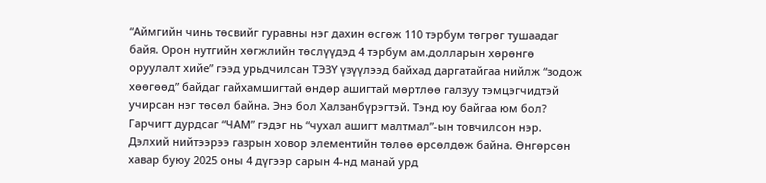“Аймгийн чинь төсвийг гуравны нэг дахин өсгөж 110 тэрбум төгрөг тушаадаг байя. Орон нутгийн хөгжлийн төслүүдэд 4 тэрбум ам.долларын хөрөнгө оруулалт хийе” гээд урьдчилсан ТЭЗҮ үзүүлээд байхад даргатайгаа нийлж “зодож хөөгөөд” байдаг гайхамшигтай өндөр ашигтай мөртлөө галзуу тэмцэгчидтэй учирсан нэг төсөл байна. Энэ бол Халзанбүрэгтэй. Тэнд юу байгаа юм бол?
Гарчигт дурдсаг “ЧАМ” гэдэг нь “чухал ашигт малтмал”-ын товчилсон нэр. Дэлхий нийтээрээ газрын ховор элементийн төлөө өрсөлдөж байна. Өнгөрсөн хавар буюу 2025 оны 4 дүгээр сарын 4-нд манай урд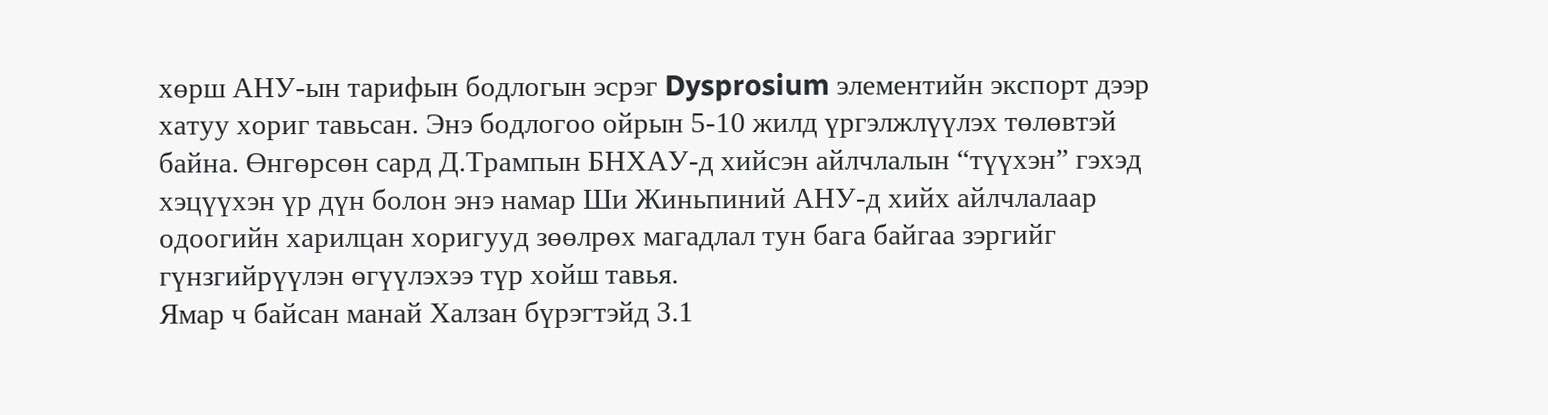хөрш АНУ-ын тарифын бодлогын эсрэг Dysprosium элементийн экспорт дээр хатуу хориг тавьсан. Энэ бодлогоо ойрын 5-10 жилд үргэлжлүүлэх төлөвтэй байна. Өнгөрсөн сард Д.Трампын БНХАУ-д хийсэн айлчлалын “түүхэн” гэхэд хэцүүхэн үр дүн болон энэ намар Ши Жиньпиний АНУ-д хийх айлчлалаар одоогийн харилцан хоригууд зөөлрөх магадлал тун бага байгаа зэргийг гүнзгийрүүлэн өгүүлэхээ түр хойш тавья.
Ямар ч байсан манай Халзан бүрэгтэйд 3.1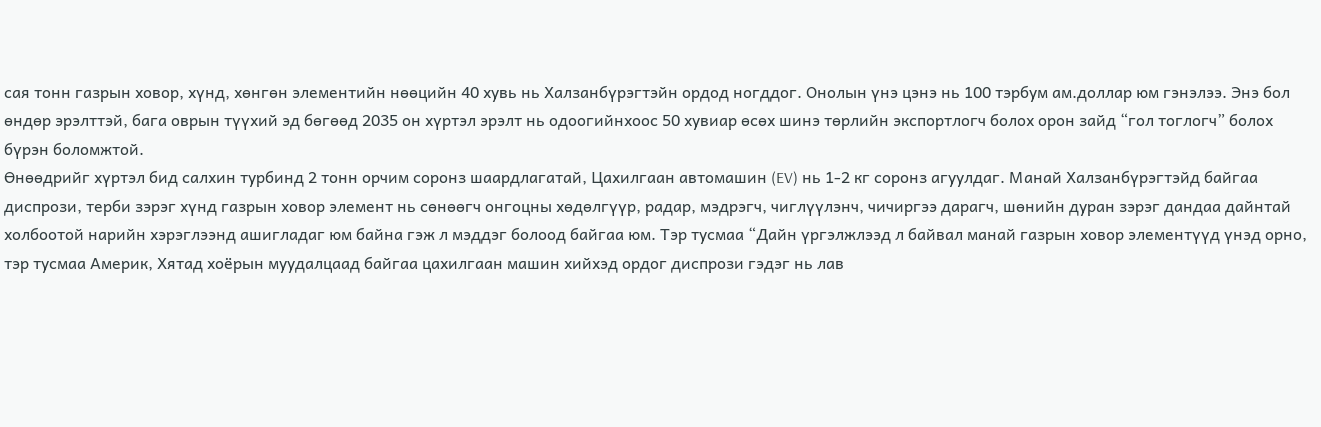сая тонн газрын ховор, хүнд, хөнгөн элементийн нөөцийн 40 хувь нь Халзанбүрэгтэйн ордод ногддог. Онолын үнэ цэнэ нь 100 тэрбум ам.доллар юм гэнэлээ. Энэ бол өндөр эрэлттэй, бага оврын түүхий эд бөгөөд 2035 он хүртэл эрэлт нь одоогийнхоос 50 хувиар өсөх шинэ төрлийн экспортлогч болох орон зайд “гол тоглогч” болох бүрэн боломжтой.
Өнөөдрийг хүртэл бид салхин турбинд 2 тонн орчим соронз шаардлагатай, Цахилгаан автомашин (EV) нь 1-2 кг соронз агуулдаг. Манай Халзанбүрэгтэйд байгаа диспрози, терби зэрэг хүнд газрын ховор элемент нь сөнөөгч онгоцны хөдөлгүүр, радар, мэдрэгч, чиглүүлэнч, чичиргээ дарагч, шөнийн дуран зэрэг дандаа дайнтай холбоотой нарийн хэрэглээнд ашигладаг юм байна гэж л мэддэг болоод байгаа юм. Тэр тусмаа “Дайн үргэлжлээд л байвал манай газрын ховор элементүүд үнэд орно, тэр тусмаа Америк, Хятад хоёрын муудалцаад байгаа цахилгаан машин хийхэд ордог диспрози гэдэг нь лав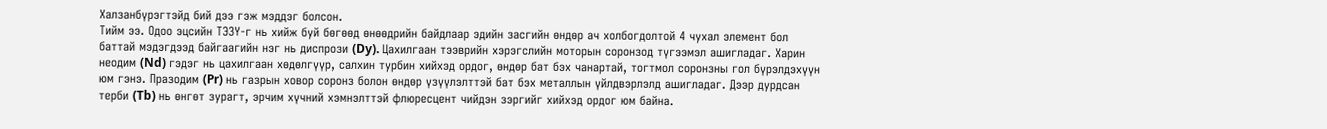Халзанбүрэгтэйд бий дээ гэж мэддэг болсон.
Тийм ээ. Одоо эцсийн ТЭЗҮ-г нь хийж буй бөгөөд өнөөдрийн байдлаар эдийн засгийн өндөр ач холбогдолтой 4 чухал элемент бол баттай мэдэгдээд байгаагийн нэг нь диспрози (Dy). Цахилгаан тээврийн хэрэгслийн моторын соронзод түгээмэл ашигладаг. Харин неодим (Nd) гэдэг нь цахилгаан хөдөлгүүр, салхин турбин хийхэд ордог, өндөр бат бэх чанартай, тогтмол соронзны гол бүрэлдэхүүн юм гэнэ. Празодим (Pr) нь газрын ховор соронз болон өндөр үзүүлэлттэй бат бэх металлын үйлдвэрлэлд ашигладаг. Дээр дурдсан терби (Tb) нь өнгөт зурагт, эрчим хүчний хэмнэлттэй флюресцент чийдэн зэргийг хийхэд ордог юм байна.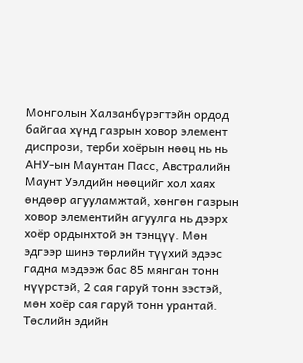Монголын Халзанбүрэгтэйн ордод байгаа хүнд газрын ховор элемент диспрози, терби хоёрын нөөц нь нь АНУ-ын Маунтан Пасс, Австралийн Маунт Уэлдийн нөөцийг хол хаях өндөөр агууламжтай, хөнгөн газрын ховор элементийн агуулга нь дээрх хоёр ордынхтой эн тэнцүү. Мөн эдгээр шинэ төрлийн түүхий эдээс гадна мэдээж бас 85 мянган тонн нүүрстэй, 2 сая гаруй тонн зэстэй, мөн хоёр сая гаруй тонн урантай.
Төслийн эдийн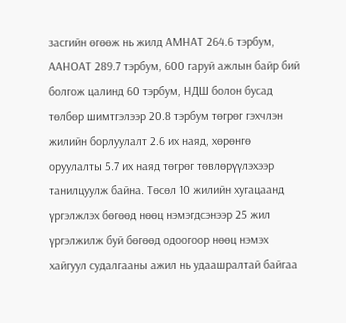засгийн өгөөж нь жилд АМНАТ 264.6 тэрбум, ААНОАТ 289.7 тэрбум, 600 гаруй ажлын байр бий болгож цалинд 60 тэрбум, НДШ болон бусад төлбөр шимтгэлээр 20.8 тэрбум төгрөг гэхчлэн жилийн борлуулалт 2.6 их наяд, хөрөнгө оруулалты 5.7 их наяд төгрөг төвлөрүүлэхээр танилцуулж байна. Төсөл 10 жилийн хугацаанд үргэлжлэх бөгөөд нөөц нэмэгдсэнээр 25 жил үргэлжилж буй бөгөөд одоогоор нөөц нэмэх хайгуул судалгааны ажил нь удаашралтай байгаа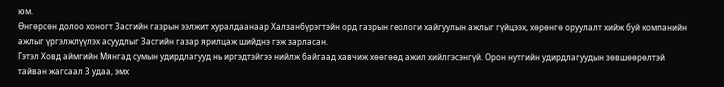юм.
Өнгөрсөн долоо хоногт Засгийн газрын ээлжит хуралдаанаар Халзанбүрэгтэйн орд газрын геологи хайгуулын ажлыг гүйцээх, хөрөнгө оруулалт хийж буй компанийн ажлыг үргэлжлүүлэх асуудлыг Засгийн газар ярилцаж шийднэ гэж зарласан.
Гэтэл Ховд аймгийн Мянгад сумын удирдлагууд нь иргэдтэйгээ нийлж байгаад хавчиж хөөгөөд ажил хийлгэсэнгүй. Орон нутгийн удирдлагуудын зөвшөөрөлтэй тайван жагсаал 3 удаа, эмх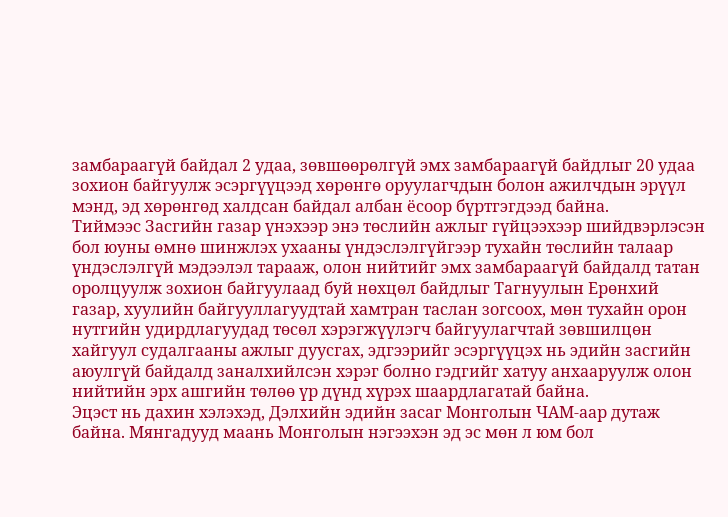замбараагүй байдал 2 удаа, зөвшөөрөлгүй эмх замбараагүй байдлыг 20 удаа зохион байгуулж эсэргүүцээд хөрөнгө оруулагчдын болон ажилчдын эрүүл мэнд, эд хөрөнгөд халдсан байдал албан ёсоор бүртгэгдээд байна.
Тиймээс Засгийн газар үнэхээр энэ төслийн ажлыг гүйцээхээр шийдвэрлэсэн бол юуны өмнө шинжлэх ухааны үндэслэлгүйгээр тухайн төслийн талаар үндэслэлгүй мэдээлэл тарааж, олон нийтийг эмх замбараагүй байдалд татан оролцуулж зохион байгуулаад буй нөхцөл байдлыг Тагнуулын Ерөнхий газар, хуулийн байгууллагуудтай хамтран таслан зогсоох, мөн тухайн орон нутгийн удирдлагуудад төсөл хэрэгжүүлэгч байгуулагчтай зөвшилцөн хайгуул судалгааны ажлыг дуусгах, эдгээрийг эсэргүүцэх нь эдийн засгийн аюулгүй байдалд заналхийлсэн хэрэг болно гэдгийг хатуу анхааруулж олон нийтийн эрх ашгийн төлөө үр дүнд хүрэх шаардлагатай байна.
Эцэст нь дахин хэлэхэд, Дэлхийн эдийн засаг Монголын ЧАМ-аар дутаж байна. Мянгадууд маань Монголын нэгээхэн эд эс мөн л юм бол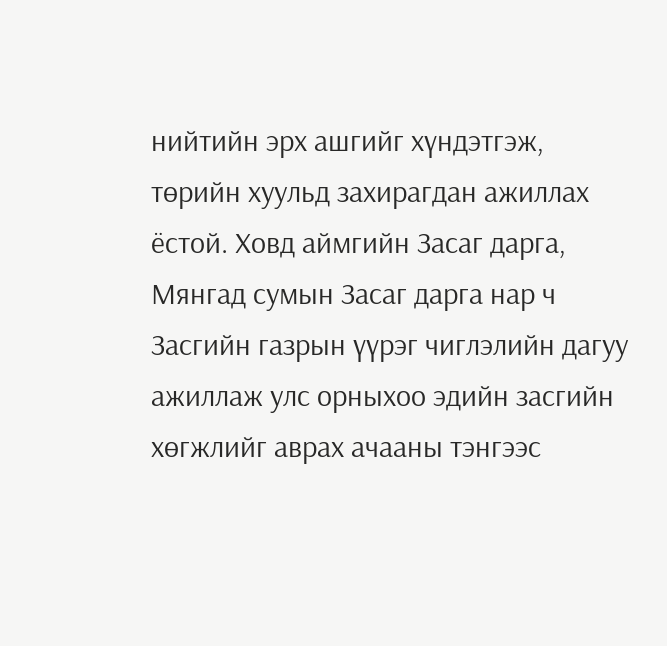нийтийн эрх ашгийг хүндэтгэж, төрийн хуульд захирагдан ажиллах ёстой. Ховд аймгийн Засаг дарга, Мянгад сумын Засаг дарга нар ч Засгийн газрын үүрэг чиглэлийн дагуу ажиллаж улс орныхоо эдийн засгийн хөгжлийг аврах ачааны тэнгээс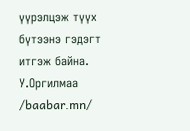үүрэлцэж түүх бүтээнэ гэдэгт итгэж байна.
У.Оргилмаа /baabar.mn/